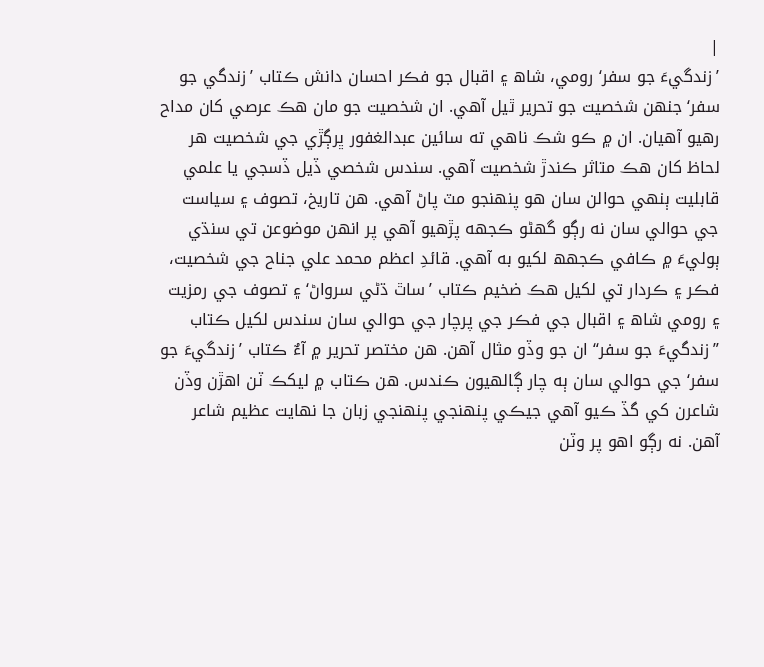|
’زندگيءَ جو سفر‘ رومي، شاھ ۽ اقبال جو فڪر احسان دانش ڪتاب ’زندگي جو سفر‘ جنهن شخصيت جو تحرير ٿيل آهي. ان شخصيت جو مان هڪ عرصي کان مداح رهيو آهيان. ان ۾ ڪو شڪ ناهي ته سائين عبدالغفور ڀرڳڙي جي شخصيت هر لحاظ کان هڪ متاثر ڪندڙ شخصيت آهي. سندس شخصي ڏيل ڏسجي يا علمي قابليت ٻنهي حوالن سان هو پنهنجو مٽ پاڻ آهي. هن تاريخ، تصوف ۽ سياست جي حوالي سان نه رڳو گھڻو ڪجھه پڙهيو آهي پر انهن موضوعن تي سنڌي ٻوليءَ ۾ ڪافي ڪجهھ لکيو به آهي. قائدِ اعظم محمد علي جناح جي شخصيت، فڪر ۽ ڪردار تي لکيل هڪ ضخيم ڪتاب ’ساٿ ڌڻي سرواڻ‘ ۽ تصوف جي رمزيت ۽ رومي شاھ ۽ اقبال جي فڪر جي پرچار جي حوالي سان سندس لکيل ڪتاب ”زندگيءَ جو سفر“ ان جو وڏو مثال آهن. هن مختصر تحرير ۾ آءٌ ڪتاب ’زندگيءَ جو سفر‘ جي حوالي سان ٻه چار ڳالهيون ڪندس. هن ڪتاب ۾ ليکڪ ٽن اهڙن وڏن شاعرن کي گڏ ڪيو آهي جيڪي پنهنجي پنهنجي زبان جا نهايت عظيم شاعر آهن. نه رڳو اهو پر وٽن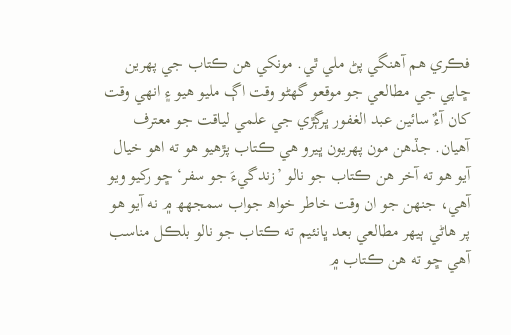فڪري هم آهنگي پڻ ملي ٿي. مونکي هن ڪتاب جي پهرين ڇاپي جي مطالعي جو موقعو گھڻو وقت اڳ مليو هيو ۽ انهي وقت کان آءٌ سائين عبد الغفور ڀرڳڙي جي علمي لياقت جو معترف آهيان. جڏهن مون پهريون ڀيرو هي ڪتاب پڙهيو هو ته اهو خيال آيو هو ته آخر هن ڪتاب جو نالو ’زندگيءَ جو سفر‘ ڇو رکيو ويو آهي، جنهن جو ان وقت خاطر خواھ جواب سمجهھ ۾ نه آيو هو پر هاڻي ٻيهر مطالعي بعد ڀانئيم ته ڪتاب جو نالو بلڪل مناسب آهي ڇو ته هن ڪتاب ۾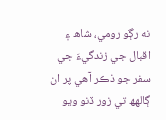نه رڳو رومي، شاھ ۽ اقبال جي زندگيءَ جي سفر جو ذڪر آهي پر ان ڳالهھ تي زور ڏنو ويو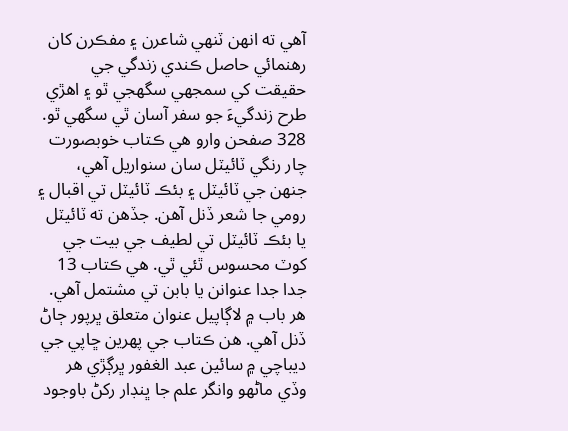آهي ته انهن ٽنهي شاعرن ۽ مفڪرن کان رهنمائي حاصل ڪندي زندگي جي حقيقت کي سمجھي سگھجي ٿو ۽ اهڙي طرح زندگيءَ جو سفر آسان ٿي سگھي ٿو. 328 صفحن وارو هي ڪتاب خوبصورت چار رنگي ٽائيٽل سان سنواريل آهي، جنهن جي ٽائيٽل ۽ بئڪ ٽائيٽل تي اقبال ۽ رومي جا شعر ڏنل آهن. جڏهن ته ٽائيٽل يا بئڪ ٽائيٽل تي لطيف جي بيت جي کوٽ محسوس ٿئي ٿي. هي ڪتاب 13 جدا جدا عنوانن يا بابن تي مشتمل آهي. هر باب ۾ لاڳاپيل عنوان متعلق ڀرپور ڄاڻ ڏنل آهي. هن ڪتاب جي پهرين ڇاپي جي ديباچي ۾ سائين عبد الغفور ڀرڳڙي هر وڏي ماڻهو وانگر علم جا ڀنڊار رکڻ باوجود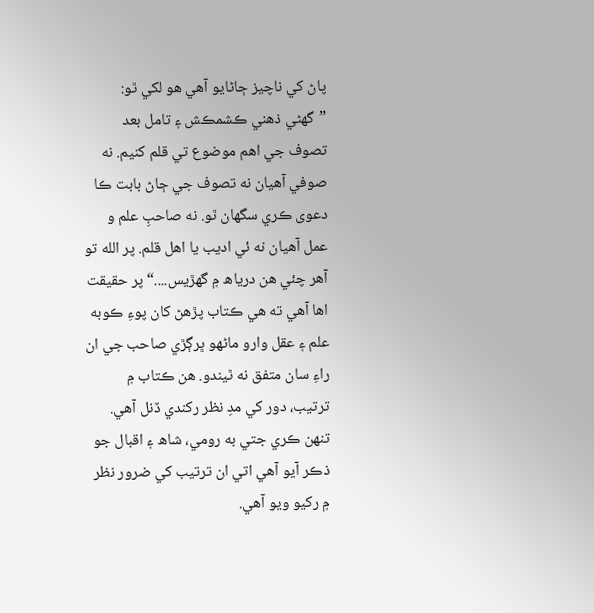پاڻ کي ناچيز ڄاڻايو آهي هو لکي ٿو: ”گھڻي ذهني ڪشمڪش ۽ تامل بعد تصوف جي اهم موضوع تي قلم کنيم. نه صوفي آهيان نه تصوف جي ڄاڻ بابت ڪا دعوى ڪري سگھان ٿو. نه صاحبِ علم و عمل آهيان نه ئي اديب يا اهل قلم. پر الله تو آهر چئي هن درياھ ۾ گھڙيس....“ پر حقيقت اها آهي ته هي ڪتاب پڙهڻ کان پوءِ ڪوبه علم ۽ عقل وارو ماڻهو ڀرڳڙي صاحب جي ان راءِ سان متفق نه ٿيندو. هن ڪتاب ۾ ترتيب، دور کي مدِ نظر رکندي ڏنل آهي. تنهن ڪري جتي به رومي، شاھ ۽ اقبال جو ذڪر آيو آهي اتي ان ترتيب کي ضرور نظر ۾ رکيو ويو آهي.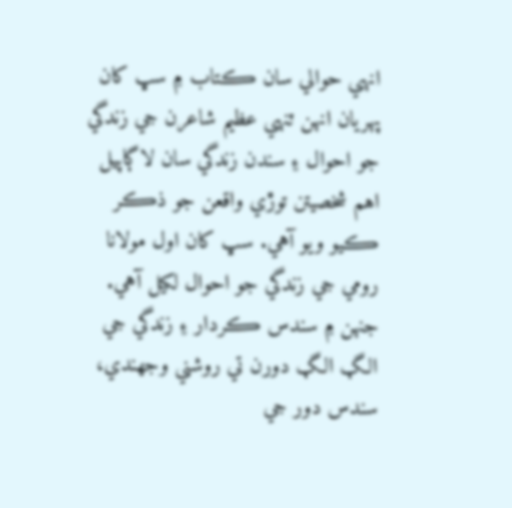انهي حوالي سان ڪتاب ۾ سڀ کان پهريان انهن ٽنهي عظيم شاعرن جي زندگي جو احوال ۽ سندن زندگي سان لاڳاپيل اهم شخصيتن توڙي واقعن جو ذڪر ڪيو ويو آهي. سڀ کان اول مولانا رومي جي زندگي جو احوال لکيل آهي. جنهن ۾ سندس ڪردار ۽ زندگي جي الڳ الڳ دورن تي روشني وجھندي، سندس دور جي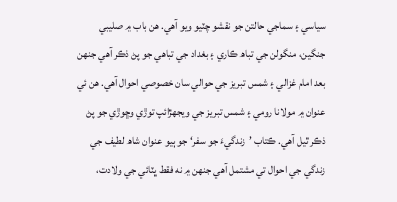سياسي ۽ سماجي حالتن جو نقشو چٽيو ويو آهي. هن باب ۾ صليبي جنگين، منگولن جي تباھ ڪاري ۽ بغداد جي تباهي جو پڻ ذڪر آهي جنهن بعد امام غزالي ۽ شمس تبريز جي حوالي سان خصوصي احوال آهي. هن ئي عنوان ۾ مولانا رومي ۽ شمس تبريز جي ويجھڙائپ توڙي وڇوڙي جو پڻ ذڪر ٿيل آهي. ڪتاب ’زندگيءَ جو سفر‘ جو ٻيو عنوان شاھ لطيف جي زندگي جي احوال تي مشتمل آهي جنهن ۾ نه فقط ڀٽائي جي ولادت،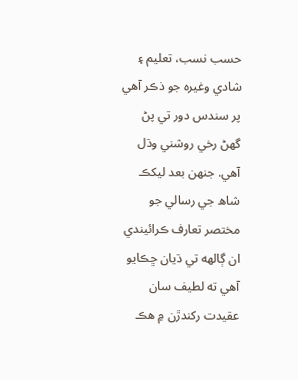حسب نسب، تعليم ۽ شادي وغيره جو ذڪر آهي پر سندس دور تي پڻ گھڻ رخي روشني وڌل آهي. جنهن بعد ليکڪ شاھ جي رسالي جو مختصر تعارف ڪرائيندي ان ڳالھه تي ڌيان ڇڪايو آهي ته لطيف سان عقيدت رکندڙن ۾ هڪ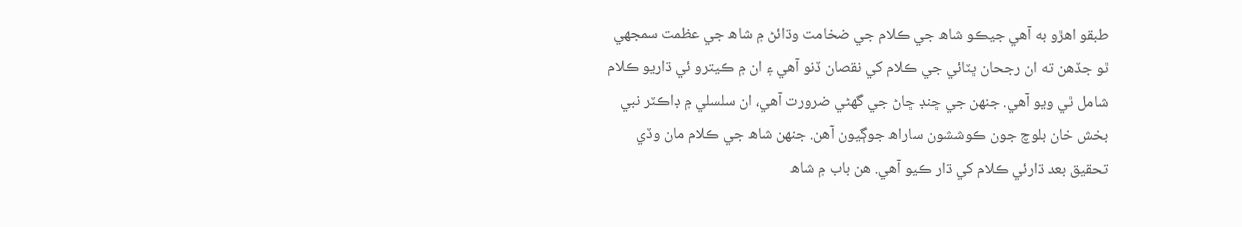طبقو اهڙو به آهي جيڪو شاھ جي ڪلام جي ضخامت وڌائڻ ۾ شاھ جي عظمت سمجھي ٿو جڏهن ته ان رجحان ڀٽائي جي ڪلام کي نقصان ڏنو آهي ۽ ان ۾ ڪيترو ئي ڌاريو ڪلام شامل ٿي ويو آهي. جنهن جي ڇنڊ ڇاڻ جي گھڻي ضرورت آهي، ان سلسلي ۾ ڊاڪٽر نبي بخش خان بلوچ جون ڪوششون ساراھ جوڳيون آهن. جنهن شاھ جي ڪلام مان وڏي تحقيق بعد ڌارئي ڪلام کي ڌار ڪيو آهي. هن باب ۾ شاھ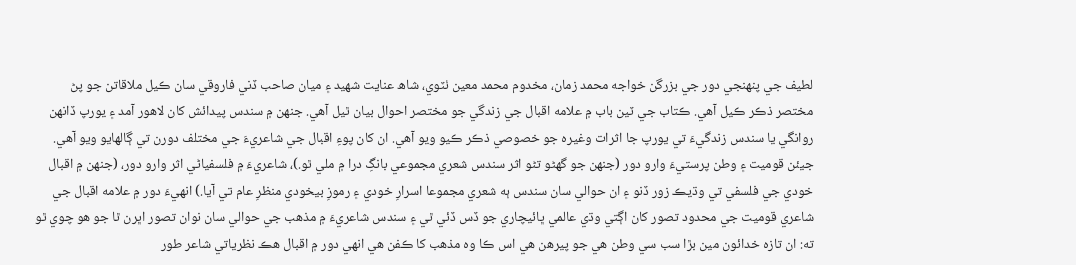لطيف جي پنهنجي دور جي بزرگن خواجه محمد زمان، مخدوم محمد معين ٺٽوي، شاھ عنايت شهيد ۽ ميان صاحب ڏني فاروقي سان ڪيل ملاقاتن جو پڻ مختصر ذڪر ڪيل آهي. ڪتاب جي ٽين باب ۾ علامه اقبال جي زندگي جو مختصر احوال بيان ٿيل آهي. جنهن ۾ سندس پيدائش کان لاهور آمد ۽ يورپ ڏانهن روانگي يا سندس زندگيءَ تي يورپ جا اثرات وغيره جو خصوصي ذڪر ڪيو ويو آهي. ان کان پوءِ اقبال جي شاعريءَ جي مختلف دورن تي ڳالهايو ويو آهي. جيئن قوميت ۽ وطن پرستيءَ وارو دور (جنهن جو گھڻو تڻو اثر سندس شعري مجموعي بانگِ درا ۾ ملي ٿو.)، شاعريءَ ۾ فلسفياڻي اثر وارو دور، (جنهن ۾ اقبال خودي جي فلسفي تي وڌيڪ زور ڏنو ۽ ان حوالي سان سندس ٻه شعري مجموعا اسرارِ خودي ۽ رموزِ بيخودي منظرِ عام تي آيا.) انهيءَ دور ۾ علامه اقبال جي شاعري قوميت جي محدود تصور کان اڳتي وڌي عالمي ڀائيچاري جو ڏس ڏئي ٿي ۽ سندس شاعريءَ ۾ مذهب جي حوالي سان نوان تصور اڀرن ٿا جو هو چوي ٿو ته: ان تازه خدائون مين بڙا سب سي وطن هي جو پيرهن هي اس ڪا وه مذهب کا ڪفن هي انهي دور ۾ اقبال هڪ نظرياتي شاعر طور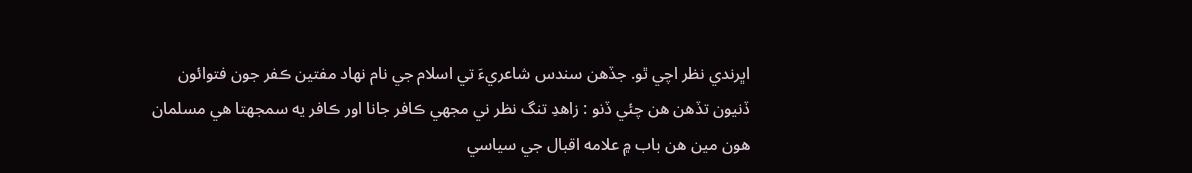اڀرندي نظر اچي ٿو. جڏهن سندس شاعريءَ تي اسلام جي نام نهاد مفتين ڪفر جون فتوائون ڏنيون تڏهن هن چئي ڏنو : زاهدِ تنگ نظر ني مجھي ڪافر جانا اور ڪافر يه سمجھتا هي مسلمان هون مين هن باب ۾ علامه اقبال جي سياسي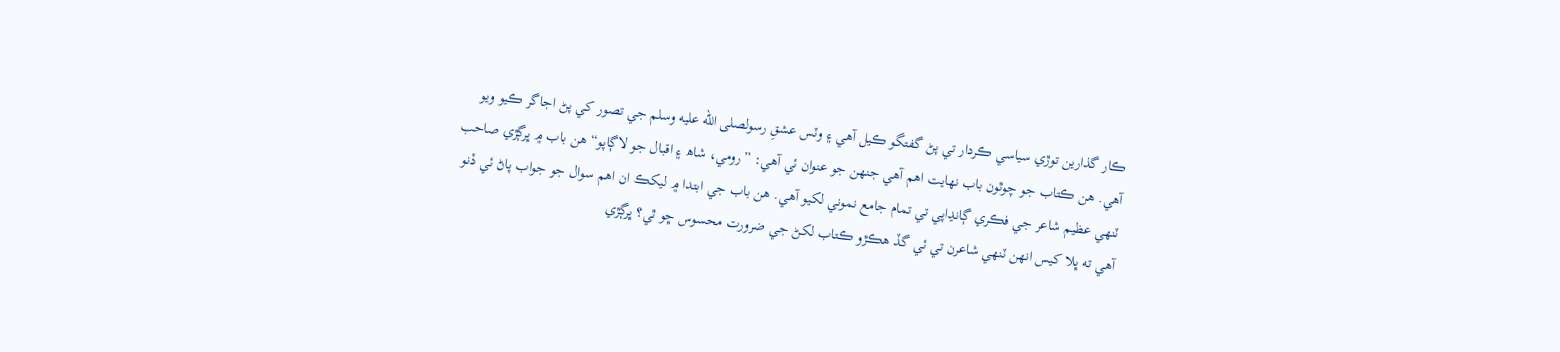ڪار گذارين توڙي سياسي ڪردار تي پڻ گفتگو ڪيل آهي ۽ وٽس عشقِ رسولصلى الله عليه وسلم جي تصور کي پڻ اجاگر ڪيو ويو آهي. هن ڪتاب جو چوٿون باب نهايت اهم آهي جنهن جو عنوان ئي آهي: ”رومي، شاھ ۽ اقبال جو لاڳاپو“ هن باب ۾ ڀرڳڙي صاحب ٽنهي عظيم شاعر جي فڪري ڳانڍاپي تي تمام جامع نموني لکيو آهي. هن باب جي ابتدا ۾ ليکڪ ان اهم سوال جو جواب پاڻ ئي ڏنو آهي ته ڀلا کيس انهن ٽنهي شاعرن تي ئي گڏ هڪڙو ڪتاب لکڻ جي ضرورت محسوس ڇو ٿي؟ ڀرڳڙي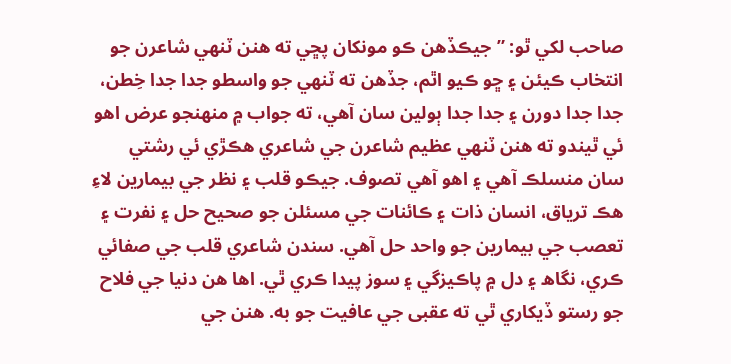صاحب لکي ٿو: ”جيڪڏهن ڪو مونکان پڇي ته هنن ٽنهي شاعرن جو انتخاب ڪيئن ۽ ڇو ڪيو اٿم، جڏهن ته ٽنهي جو واسطو جدا جدا خِطن، جدا جدا دورن ۽ جدا جدا ٻولين سان آهي، ته جواب ۾ منهنجو عرض اهو ئي ٿيندو ته هنن ٽنهي عظيم شاعرن جي شاعري هڪڙي ئي رشتي سان منسلڪ آهي ۽ اهو آهي تصوف. جيڪو قلب ۽ نظر جي بيمارين لاءِ هڪ ترياق، انسان ذات ۽ ڪائنات جي مسئلن جو صحيح حل ۽ نفرت ۽ تعصب جي بيمارين جو واحد حل آهي. سندن شاعري قلب جي صفائي ڪري، نگاھ ۽ دل ۾ پاڪيزگي ۽ سوز پيدا ڪري ٿي. اها هن دنيا جي فلاح جو رستو ڏيکاري ٿي ته عقبى جي عافيت جو به. هنن جي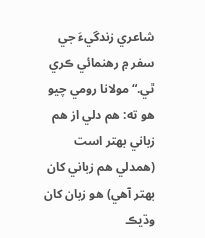شاعري زندگيءَ جي سفر ۾ رهنمائي ڪري ٿي.“ مولانا رومي چيو هو ته: هم دلي از هم زباني بهتر است (همدلي هم زباني کان بهتر آهي) هو زبان کان وڌيڪ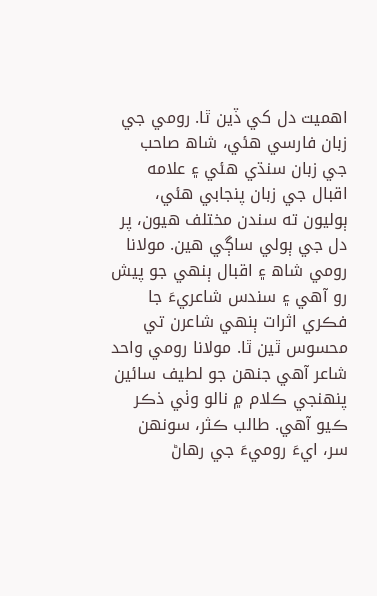اهميت دل کي ڏين ٿا. رومي جي زبان فارسي هئي، شاھ صاحب جي زبان سنڌي هئي ۽ علامه اقبال جي زبان پنجابي هئي، ٻوليون ته سندن مختلف هيون، پر دل جي ٻولي ساڳي هين. مولانا رومي شاھ ۽ اقبال ٻنهي جو پيش رو آهي ۽ سندس شاعريءَ جا فڪري اثرات ٻنهي شاعرن تي محسوس ٿين ٿا. مولانا رومي واحد شاعر آهي جنهن جو لطيف سائين پنهنجي ڪلام ۾ نالو وٺي ذڪر ڪيو آهي. طالب ڪثر، سونهن سر، ايءَ روميءَ جي رهاڻ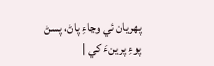پهريان ئي وڃاءِ پاڻ، پسڻ پوءِ پرينءَ کي |